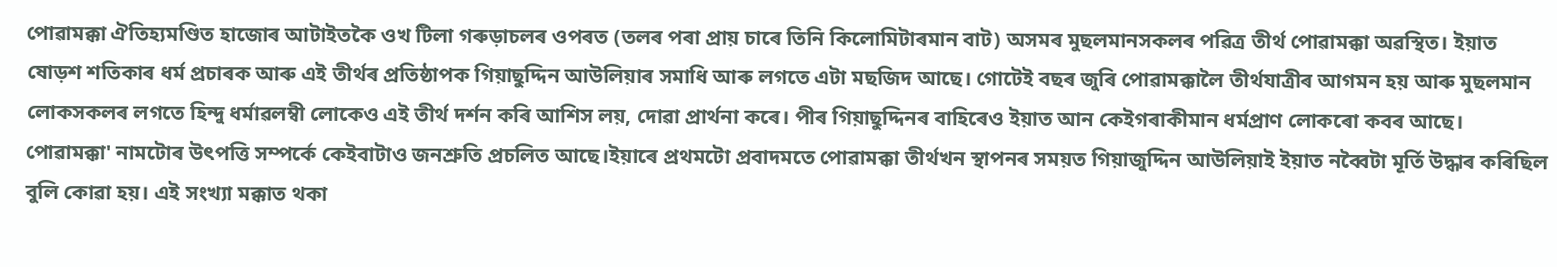পোৱামক্কা ঐতিহ্যমণ্ডিত হাজোৰ আটাইতকৈ ওখ টিলা গৰুড়াচলৰ ওপৰত (তলৰ পৰা প্রায় চাৰে তিনি কিলোমিটাৰমান বাট) অসমৰ মুছলমানসকলৰ পৱিত্ৰ তীৰ্থ পোৱামক্কা অৱস্থিত। ইয়াত ষোড়শ শতিকাৰ ধৰ্ম প্ৰচাৰক আৰু এই তীৰ্থৰ প্ৰতিষ্ঠাপক গিয়াছুদ্দিন আউলিয়াৰ সমাধি আৰু লগতে এটা মছজিদ আছে। গোটেই বছৰ জুৰি পোৱামক্কালৈ তীর্থযাত্ৰীৰ আগমন হয় আৰু মুছলমান লোকসকলৰ লগতে হিন্দু ধৰ্মাৱলম্বী লোকেও এই তীর্থ দৰ্শন কৰি আশিস লয়, দোৱা প্ৰাৰ্থনা কৰে। পীৰ গিয়াছুদ্দিনৰ বাহিৰেও ইয়াত আন কেইগৰাকীমান ধৰ্মপ্ৰাণ লোকৰো কবৰ আছে। পোৱামক্কা' নামটোৰ উৎপত্তি সম্পর্কে কেইবাটাও জনশ্রুতি প্রচলিত আছে।ইয়াৰে প্ৰথমটো প্রবাদমতে পোৱামক্কা তীর্থখন স্থাপনৰ সময়ত গিয়াজুদ্দিন আউলিয়াই ইয়াত নব্বৈটা মূর্তি উদ্ধাৰ কৰিছিল বুলি কোৱা হয়। এই সংখ্যা মক্কাত থকা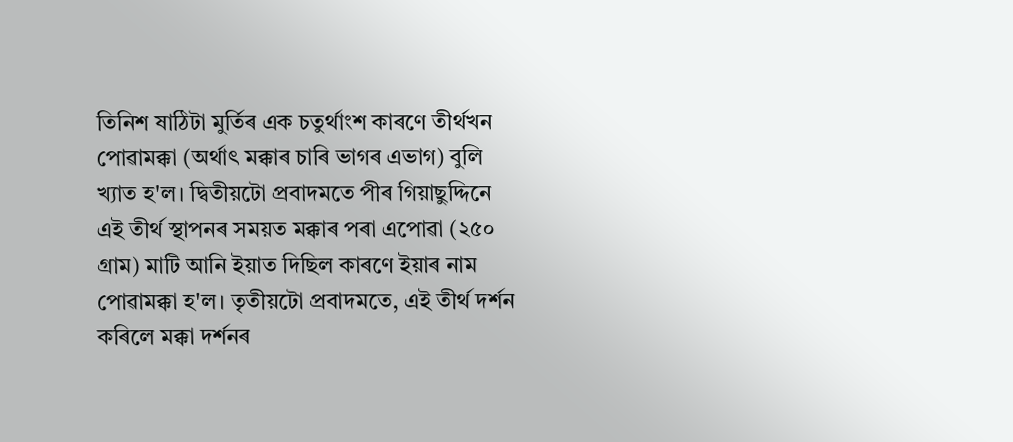তিনিশ ষাঠিটা মুৰ্তিৰ এক চতুর্থাংশ কাৰণে তীর্থখন পোৱামক্কা (অর্থাৎ মক্কাৰ চাৰি ভাগৰ এভাগ) বুলি খ্যাত হ'ল। দ্বিতীয়টো প্রবাদমতে পীৰ গিয়াছুদ্দিনে এই তীর্থ স্থাপনৰ সময়ত মক্কাৰ পৰা এপোৱা (২৫০ গ্রাম) মাটি আনি ইয়াত দিছিল কাৰণে ইয়াৰ নাম পোৱামক্কা হ'ল। তৃতীয়টো প্রবাদমতে, এই তীর্থ দর্শন কৰিলে মক্কা দৰ্শনৰ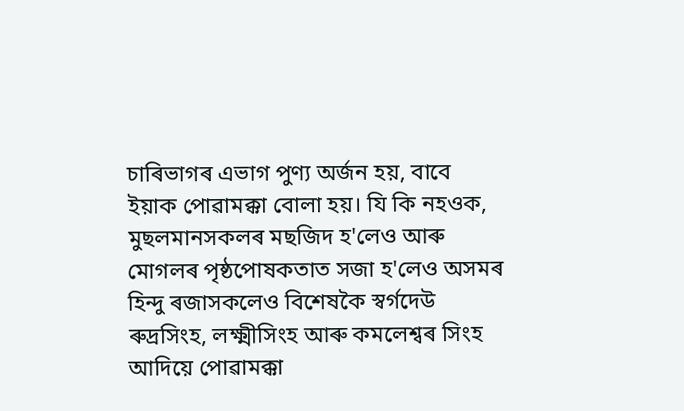চাৰিভাগৰ এভাগ পুণ্য অর্জন হয়, বাবে ইয়াক পোৱামক্কা বোলা হয়। যি কি নহওক, মুছলমানসকলৰ মছজিদ হ'লেও আৰু মোগলৰ পৃষ্ঠপোষকতাত সজা হ'লেও অসমৰ হিন্দু ৰজাসকলেও বিশেষকৈ স্বৰ্গদেউ ৰুদ্ৰসিংহ, লক্ষ্মীসিংহ আৰু কমলেশ্বৰ সিংহ আদিয়ে পোৱামক্কা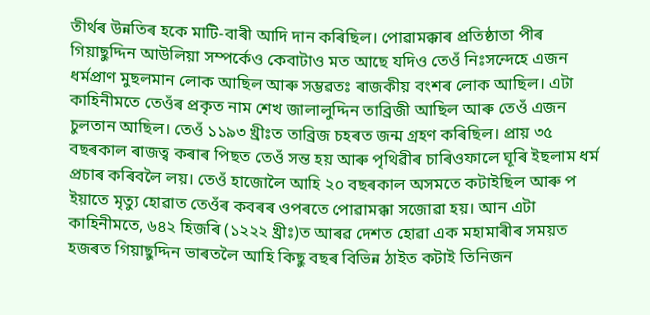তীৰ্থৰ উন্নতিৰ হকে মাটি-বাৰী আদি দান কৰিছিল। পোৱামক্কাৰ প্ৰতিষ্ঠাতা পীৰ গিয়াছুদ্দিন আউলিয়া সম্পর্কেও কেবাটাও মত আছে যদিও তেওঁ নিঃসন্দেহে এজন ধর্মপ্রাণ মুছলমান লোক আছিল আৰু সম্ভৱতঃ ৰাজকীয় বংশৰ লোক আছিল। এটা কাহিনীমতে তেওঁৰ প্ৰকৃত নাম শেখ জালালুদ্দিন তাব্রিজী আছিল আৰু তেওঁ এজন চুলতান আছিল। তেওঁ ১১৯৩ খ্রীঃত তাব্রিজ চহৰত জন্ম গ্ৰহণ কৰিছিল। প্ৰায় ৩৫ বছৰকাল ৰাজত্ব কৰাৰ পিছত তেওঁ সন্ত হয় আৰু পৃথিৱীৰ চাৰিওফালে ঘূৰি ইছলাম ধৰ্ম প্ৰচাৰ কৰিবলৈ লয়। তেওঁ হাজোলৈ আহি ২০ বছৰকাল অসমতে কটাইছিল আৰু প ইয়াতে মৃত্যু হোৱাত তেওঁৰ কবৰৰ ওপৰতে পোৱামক্কা সজোৱা হয়। আন এটা কাহিনীমতে, ৬৪২ হিজৰি (১২২২ খ্ৰীঃ)ত আৰৱ দেশত হোৱা এক মহামাৰীৰ সময়ত হজৰত গিয়াছুদ্দিন ভাৰতলৈ আহি কিছু বছৰ বিভিন্ন ঠাইত কটাই তিনিজন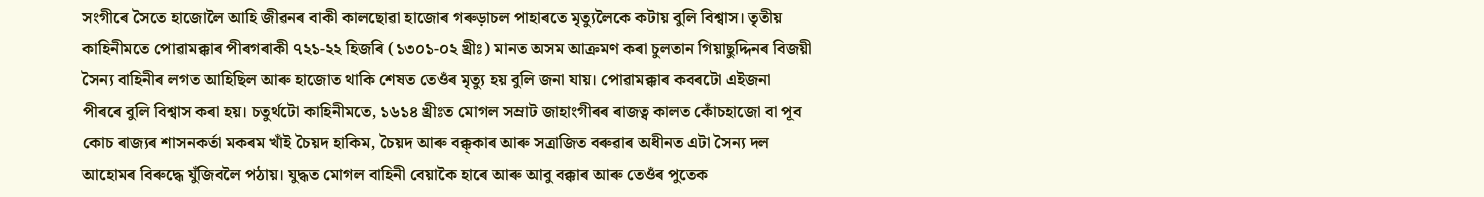সংগীৰে সৈতে হাজোলৈ আহি জীৱনৰ বাকী কালছোৱা হাজোৰ গৰুড়াচল পাহাৰতে মৃত্যুলৈকে কটায় বুলি বিশ্বাস। তৃতীয় কাহিনীমতে পোৱামক্কাৰ পীৰগৰাকী ৭২১-২২ হিজৰি (১৩০১-০২ খ্রীঃ) মানত অসম আক্ৰমণ কৰা চুলতান গিয়াছুদ্দিনৰ বিজয়ী সৈন্য বাহিনীৰ লগত আহিছিল আৰু হাজোত থাকি শেষত তেওঁৰ মৃত্যু হয় বুলি জনা যায়। পোৱামক্কাৰ কবৰটো এইজনা পীৰৰে বুলি বিশ্বাস কৰা হয়। চতুর্থটো কাহিনীমতে, ১৬১৪ খ্রীঃত মোগল সম্রাট জাহাংগীৰৰ ৰাজত্ব কালত কোঁচহাজো বা পূব কোচ ৰাজ্যৰ শাসনকর্তা মকৰম খাঁই চৈয়দ হাকিম, চৈয়দ আৰু বক্ক্কাৰ আৰু সত্ৰাজিত বৰুৱাৰ অধীনত এটা সৈন্য দল আহোমৰ বিৰুদ্ধে যুঁজিবলৈ পঠায়। যুদ্ধত মোগল বাহিনী বেয়াকৈ হাৰে আৰু আবু বক্কাৰ আৰু তেওঁৰ পুতেক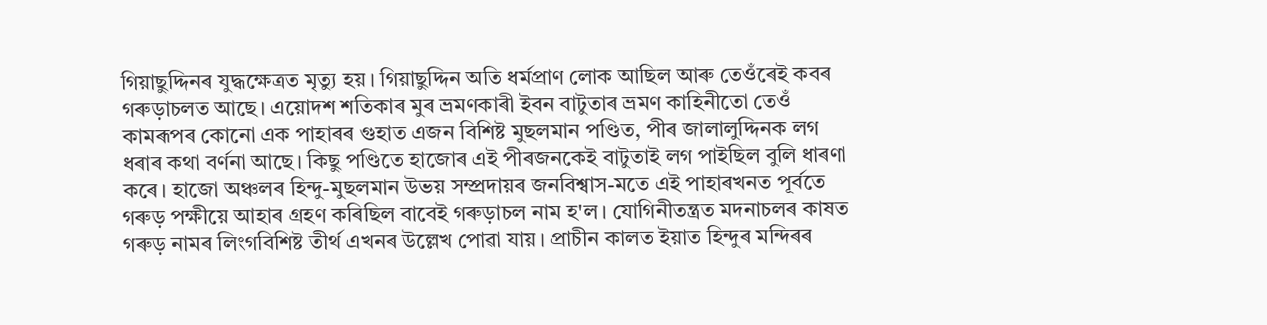গিয়াছুদ্দিনৰ যুদ্ধক্ষেত্ৰত মৃত্যু হয়। গিয়াছুদ্দিন অতি ধর্মপ্রাণ লোক আছিল আৰু তেওঁৰেই কবৰ গৰুড়াচলত আছে। এয়োদশ শতিকাৰ মুৰ ভ্ৰমণকাৰী ইবন বাটুতাৰ ভ্ৰমণ কাহিনীতো তেওঁ কামৰূপৰ কোনো এক পাহাৰৰ গুহাত এজন বিশিষ্ট মুছলমান পণ্ডিত, পীৰ জালালুদ্দিনক লগ ধৰাৰ কথা বর্ণনা আছে। কিছু পণ্ডিতে হাজোৰ এই পীৰজনকেই বাটুতাই লগ পাইছিল বুলি ধাৰণা কৰে। হাজো অঞ্চলৰ হিন্দু-মুছলমান উভয় সম্প্রদায়ৰ জনবিশ্বাস-মতে এই পাহাৰখনত পূৰ্বতে গৰুড় পক্ষীয়ে আহাৰ গ্ৰহণ কৰিছিল বাবেই গৰুড়াচল নাম হ'ল। যোগিনীতন্ত্রত মদনাচলৰ কাষত গৰুড় নামৰ লিংগবিশিষ্ট তীর্থ এখনৰ উল্লেখ পোৱা যায়। প্রাচীন কালত ইয়াত হিন্দুৰ মন্দিৰৰ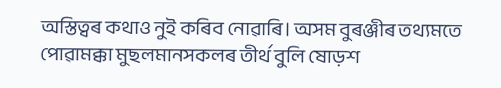অস্তিত্বৰ কথাও নুই কৰিব নোৱাৰি। অসম বুৰঞ্জীৰ তথ্যমতে পোৱামক্কা মুছলমানসকলৰ তীৰ্থ বুলি ষোড়শ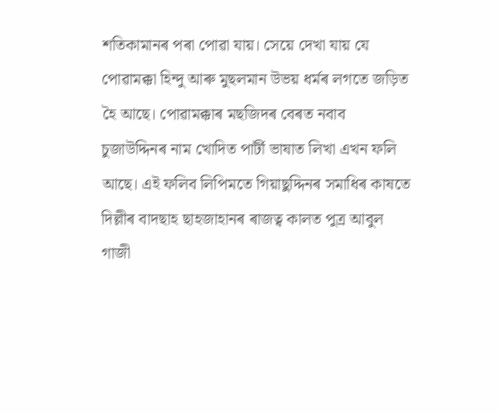শতিকামানৰ পৰা পোৱা যায়। সেয়ে দেখা যায় যে পোৱামক্কা হিন্দু আৰু মুছলমান উভয় ধৰ্মৰ লগতে জড়িত হৈ আছে। পোৱামক্কাৰ মছজিদৰ বেৰত নবাব চুজাউদ্দিনৰ নাম খোদিত পার্টী ভাষাত লিখা এখন ফলি আছে। এই ফলিব লিপিমতে গিয়াছুদ্দিনৰ সমাধিৰ কাষতে দিল্লীৰ বাদছাহ ছাহজাহানৰ ৰাজত্ব কালত পুত্র আবুল গাজী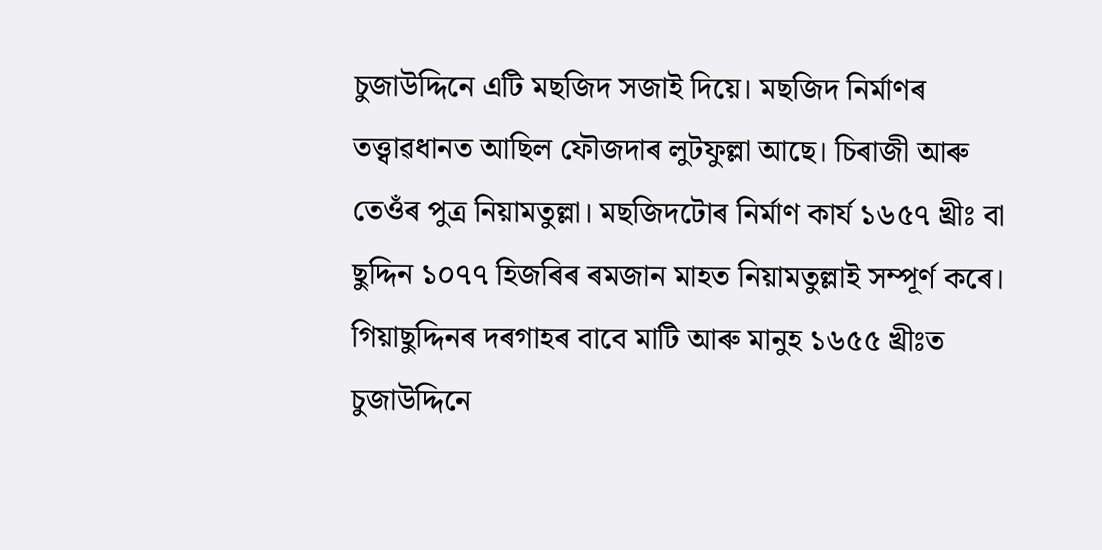চুজাউদ্দিনে এটি মছজিদ সজাই দিয়ে। মছজিদ নির্মাণৰ তত্ত্বাৱধানত আছিল ফৌজদাৰ লুটফুল্লা আছে। চিৰাজী আৰু তেওঁৰ পুত্ৰ নিয়ামতুল্লা। মছজিদটোৰ নিৰ্মাণ কাৰ্য ১৬৫৭ খ্রীঃ বা ছুদ্দিন ১০৭৭ হিজৰিৰ ৰমজান মাহত নিয়ামতুল্লাই সম্পূৰ্ণ কৰে। গিয়াছুদ্দিনৰ দৰগাহৰ বাবে মাটি আৰু মানুহ ১৬৫৫ খ্রীঃত চুজাউদ্দিনে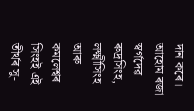দান কৰে। আহোম ৰজা স্বৰ্গদেৱ ৰুদ্ৰসিংহ, লক্ষ্মীসিংহ আৰু কমলেশ্বৰ সিংহই এই তীৰ্থৰ সু-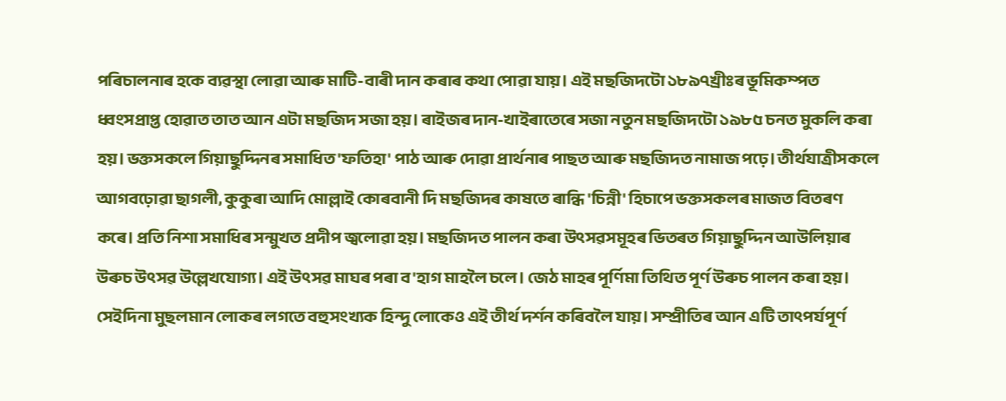পৰিচালনাৰ হকে ব্যৱস্থা লোৱা আৰু মাটি-বাৰী দান কৰাৰ কথা পোৱা যায়। এই মছজিদটো ১৮৯৭খ্ৰীঃৰ ভূমিকম্পত ধ্বংসপ্রাপ্ত হোৱাত তাত আন এটা মছজিদ সজা হয়। ৰাইজৰ দান-খাইৰাতেৰে সজা নতুন মছজিদটো ১৯৮৫ চনত মুকলি কৰা হয়। ভক্তসকলে গিয়াছুদ্দিনৰ সমাধিত 'ফতিহা' পাঠ আৰু দোৱা প্ৰাৰ্থনাৰ পাছত আৰু মছজিদত নামাজ পঢ়ে। তীর্থযাত্রীসকলে আগবঢ়োৱা ছাগলী, কুকুৰা আদি মোল্লাই কোৰবানী দি মছজিদৰ কাষতে ৰান্ধি 'চিন্নী' হিচাপে ভক্তসকলৰ মাজত বিতৰণ কৰে। প্ৰতি নিশা সমাধিৰ সন্মুখত প্রদীপ জ্বলোৱা হয়। মছজিদত পালন কৰা উৎসৱসমূহৰ ভিতৰত গিয়াছুদ্দিন আউলিয়াৰ উৰুচ উৎসৱ উল্লেখযোগ্য। এই উৎসৱ মাঘৰ পৰা ব'হাগ মাহলৈ চলে। জেঠ মাহৰ পূৰ্ণিমা তিথিত পূৰ্ণ উৰুচ পালন কৰা হয়। সেইদিনা মুছলমান লোকৰ লগতে বহুসংখ্যক হিন্দু লোকেও এই তীর্থ দৰ্শন কৰিবলৈ যায়। সম্প্ৰীতিৰ আন এটি তাৎপর্যপূর্ণ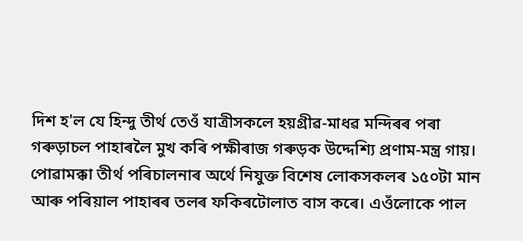দিশ হ'ল যে হিন্দু তীর্থ তেওঁ যাত্ৰীসকলে হয়গ্ৰীৱ-মাধৱ মন্দিৰৰ পৰা গৰুড়াচল পাহাৰলৈ মুখ কৰি পক্ষীৰাজ গৰুড়ক উদ্দেশ্যি প্রণাম-মন্ত্র গায়। পোৱামক্কা তীৰ্থ পৰিচালনাৰ অৰ্থে নিযুক্ত বিশেষ লোকসকলৰ ১৫০টা মান আৰু পৰিয়াল পাহাৰৰ তলৰ ফকিৰটোলাত বাস কৰে। এওঁলোকে পাল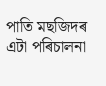পাতি মছজিদৰ এটা পৰিচালনা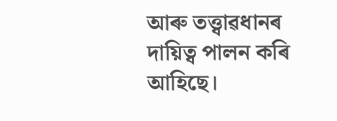আৰু তত্ত্বাৱধানৰ দায়িত্ব পালন কৰি আহিছে।